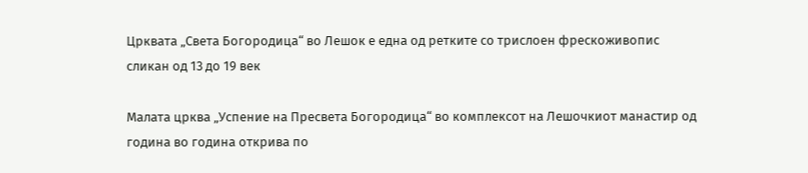Црквата „Света Богородица“ во Лешок е една од ретките со трислоен фрескоживопис сликан од 13 до 19 век

Малата црква „Успение на Пресвета Богородица“ во комплексот на Лешочкиот манастир од година во година открива по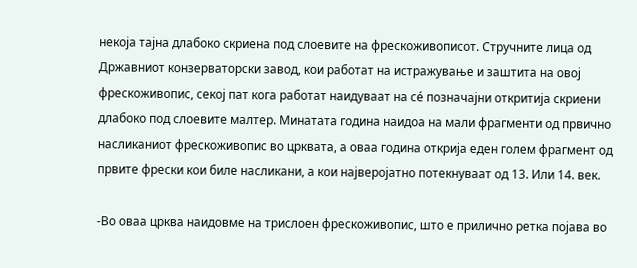некоја тајна длабоко скриена под слоевите на фрескоживописот. Стручните лица од Државниот конзерваторски завод, кои работат на истражување и заштита на овој фрескоживопис, секој пат кога работат наидуваат на сé позначајни откритија скриени длабоко под слоевите малтер. Минатата година наидоа на мали фрагменти од првично насликаниот фрескоживопис во црквата, а оваа година открија еден голем фрагмент од првите фрески кои биле насликани, а кои најверојатно потекнуваат од 13. Или 14. век.

-Во оваа црква наидовме на трислоен фрескоживопис, што е прилично ретка појава во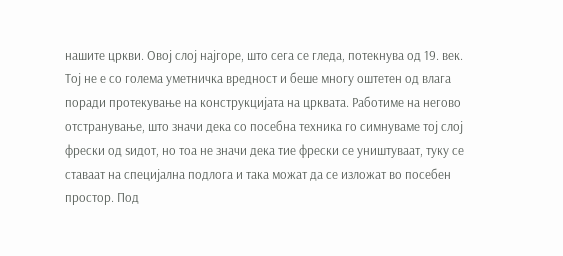нашите цркви. Овој слој најгоре, што сега се гледа, потекнува од 19. век. Тој не е со голема уметничка вредност и беше многу оштетен од влага поради протекување на конструкцијата на црквата. Работиме на негово отстранување, што значи дека со посебна техника го симнуваме тој слој фрески од ѕидот, но тоа не значи дека тие фрески се уништуваат, туку се ставаат на специјална подлога и така можат да се изложат во посебен простор. Под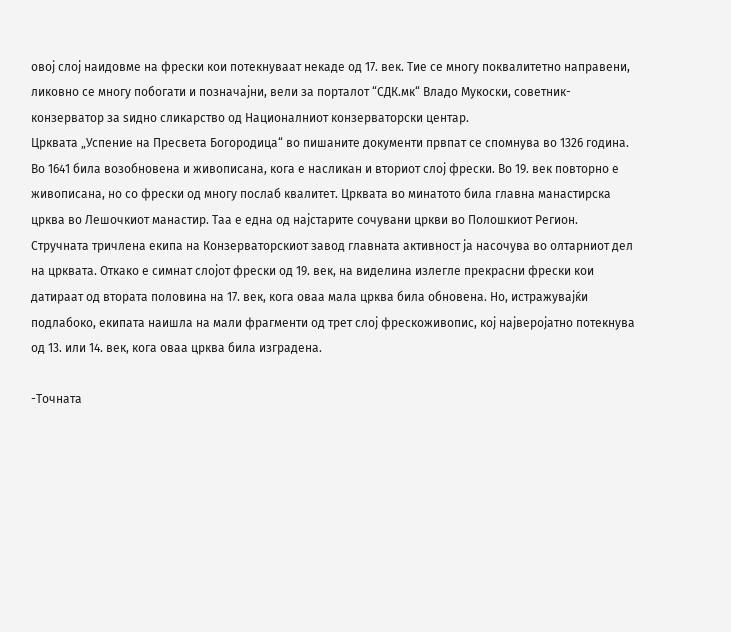овој слој наидовме на фрески кои потекнуваат некаде од 17. век. Тие се многу поквалитетно направени, ликовно се многу побогати и позначајни, вели за порталот “СДК.мк“ Владо Мукоски, советник-конзерватор за ѕидно сликарство од Националниот конзерваторски центар.
Црквата „Успение на Пресвета Богородица“ во пишаните документи првпат се спомнува во 1326 година. Во 1641 била возобновена и живописана, кога е насликан и вториот слој фрески. Во 19. век повторно е живописана, но со фрески од многу послаб квалитет. Црквата во минатото била главна манастирска црква во Лешочкиот манастир. Таа е една од најстарите сочувани цркви во Полошкиот Регион.
Стручната тричлена екипа на Конзерваторскиот завод главната активност ја насочува во олтарниот дел на црквата. Откако е симнат слојот фрески од 19. век, на виделина излегле прекрасни фрески кои датираат од втората половина на 17. век, кога оваа мала црква била обновена. Но, истражувајќи подлабоко, екипата наишла на мали фрагменти од трет слој фрескоживопис, кој најверојатно потекнува од 13. или 14. век, кога оваа црква била изградена.

-Точната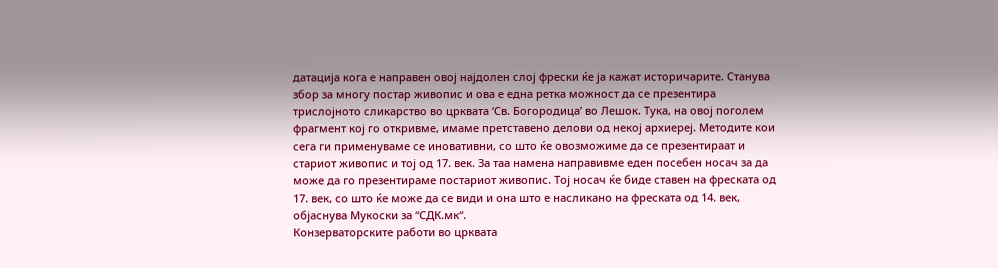датација кога е направен овој најдолен слој фрески ќе ја кажат историчарите. Станува збор за многу постар живопис и ова е една ретка можност да се презентира трислојното сликарство во црквата ‘Св. Богородица’ во Лешок. Тука, на овој поголем фрагмент кој го откривме, имаме претставено делови од некој архиереј. Методите кои сега ги применуваме се иновативни, со што ќе овозможиме да се презентираат и стариот живопис и тој од 17. век. За таа намена направивме еден посебен носач за да може да го презентираме постариот живопис. Тој носач ќе биде ставен на фреската од 17. век, со што ќе може да се види и она што е насликано на фреската од 14. век, објаснува Мукоски за “СДК.мк“.
Конзерваторските работи во црквата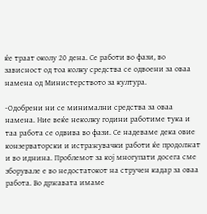ќе траат околу 20 дена. Се работи во фази, во зависност од тоа колку средства се одвоени за оваа намена од Министерството за култура.

-Одобрени ни се минимални средства за оваа намена. Ние веќе неколку години работиме тука и таа работа се одвива во фази. Се надеваме дека овие конзерваторски и истражувачки работи ќе продолжат и во иднина. Проблемот за кој многупати досега сме зборувале е во недостатокот на стручен кадар за оваа работа. Во државата имаме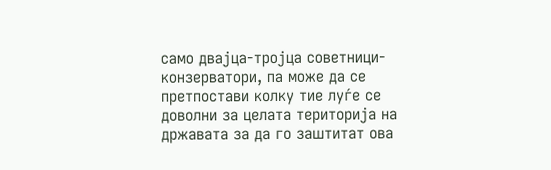само двајца-тројца советници-конзерватори, па може да се претпостави колку тие луѓе се доволни за целата територија на државата за да го заштитат ова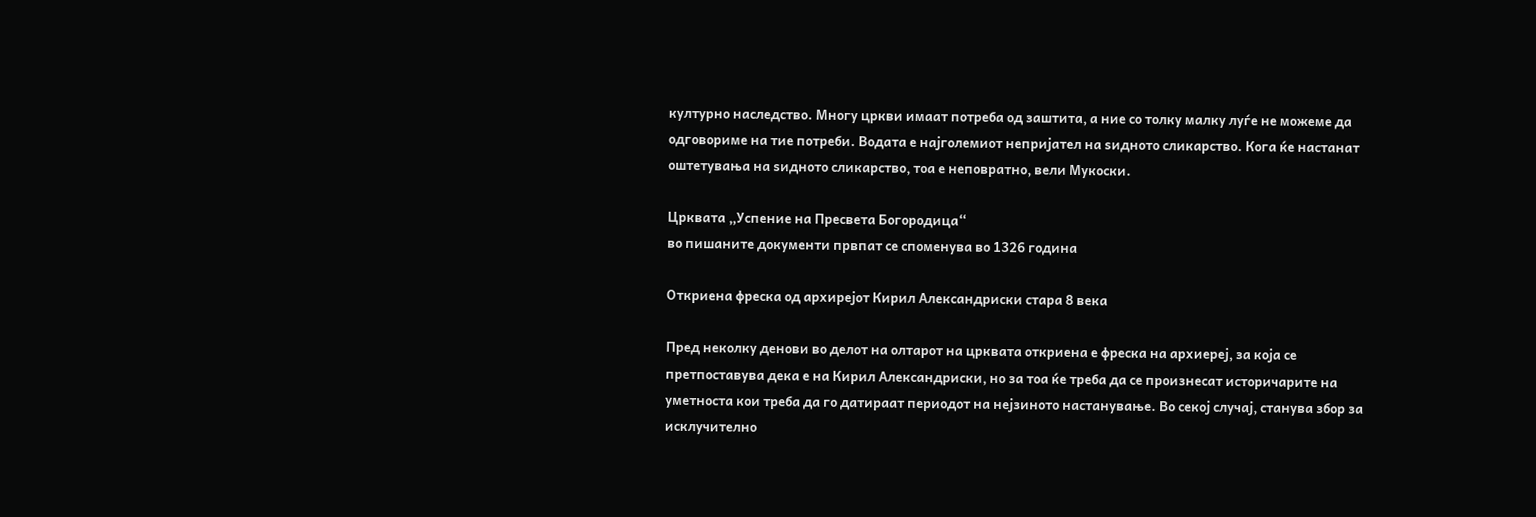културно наследство. Многу цркви имаат потреба од заштита, а ние со толку малку луѓе не можеме да одговориме на тие потреби. Водата е најголемиот непријател на ѕидното сликарство. Кога ќе настанат оштетувања на ѕидното сликарство, тоа е неповратно, вели Мукоски.

Црквата „Успение на Пресвета Богородица“
во пишаните документи првпат се споменува во 1326 година

Откриена фреска од архирејот Кирил Александриски стара 8 века

Пред неколку денови во делот на олтарот на црквата откриена е фреска на архиереј, за која се претпоставува дека е на Кирил Александриски, но за тоа ќе треба да се произнесат историчарите на уметноста кои треба да го датираат периодот на нејзиното настанување. Во секој случај, станува збор за исклучително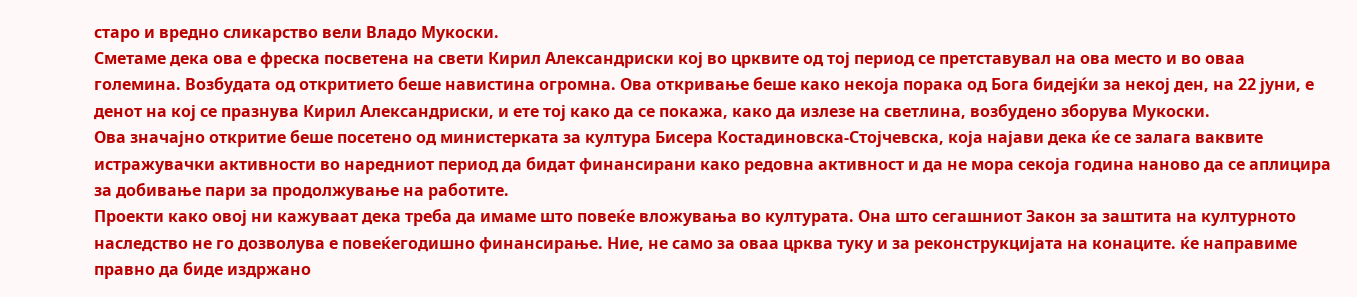старо и вредно сликарство вели Владо Мукоски.
Сметаме дека ова е фреска посветена на свети Кирил Александриски кој во црквите од тој период се претставувал на ова место и во оваа големина. Возбудата од откритието беше навистина огромна. Ова откривање беше како некоја порака од Бога бидејќи за некој ден, на 22 јуни, е денот на кој се празнува Кирил Александриски, и ете тој како да се покажа, како да излезе на светлина, возбудено зборува Мукоски.
Ова значајно откритие беше посетено од министерката за култура Бисера Костадиновска-Стојчевска, која најави дека ќе се залага ваквите истражувачки активности во наредниот период да бидат финансирани како редовна активност и да не мора секоја година наново да се аплицира за добивање пари за продолжување на работите.
Проекти како овој ни кажуваат дека треба да имаме што повеќе вложувања во културата. Она што сегашниот Закон за заштита на културното наследство не го дозволува е повеќегодишно финансирање. Ние, не само за оваа црква туку и за реконструкцијата на конаците. ќе направиме правно да биде издржано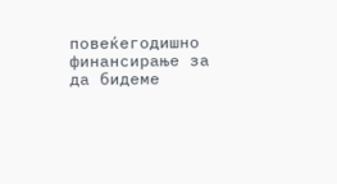повеќегодишно финансирање за да бидеме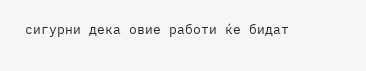сигурни дека овие работи ќе бидат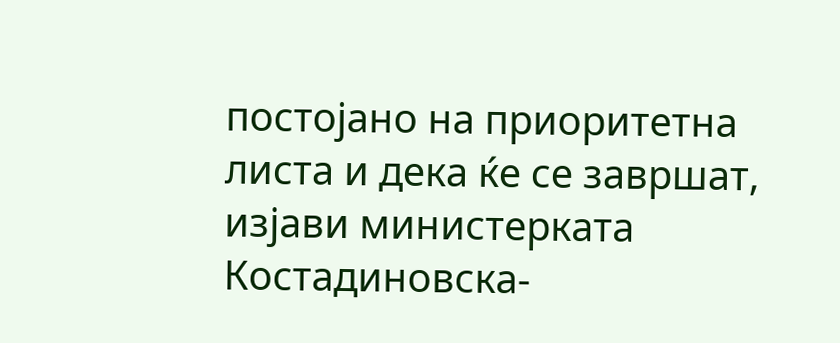постојано на приоритетна листа и дека ќе се завршат, изјави министерката Костадиновска-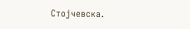Стојчевска.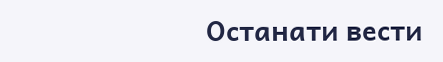Останати вести